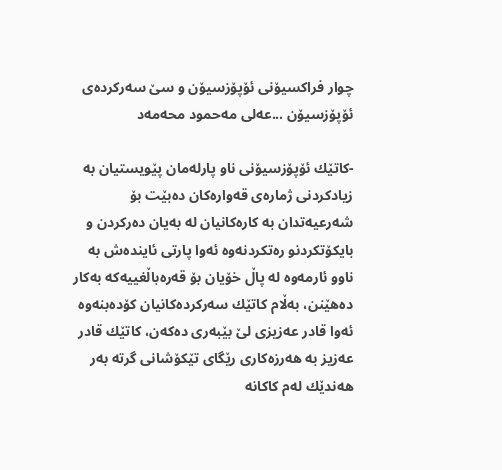چوار فراكسیۆنی ئۆپۆزسیۆن و سێ سه‌ركرده‌ی ئۆپۆزسیۆن ...عه‌لی مه‌حمود محه‌مه‌د

-كاتێك ئۆپۆزسیۆنی ناو پارله‌مان پێویستیان به‌ زیادكردنی ژماره‌ی قه‌واره‌كان ده‌بێت بۆ شه‌رعیه‌تدان به‌ كاره‌كانیان له‌ به‌یان ده‌ركردن و بایكۆتكردنو ره‌تكردنه‌وه‌ ئه‌وا پارتی ئاینده‌ش به‌ ناوو ئارمه‌وه‌ له‌ پاڵ خۆیان بۆ قه‌ره‌باڵغییه‌كه‌ به‌كار ده‌هێنن، به‌ڵام كاتێك سه‌ركرده‌كانیان كۆده‌بنه‌وه‌ ئه‌وا قادر عه‌زیزی لێ بێبه‌ری ده‌كه‌ن، كاتێك قادر عه‌زیز به‌ هه‌رزه‌كاری رێگای تێكۆشانی گرته‌ به‌ر هه‌ندێك له‌م كاكانه‌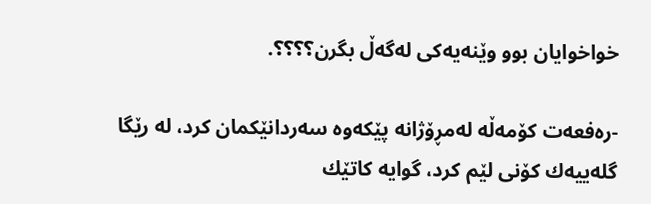خواخوایان بوو وێنه‌یه‌كی له‌گه‌ڵ بگرن؟؟؟؟.

-ره‌فعه‌ت كۆمه‌ڵه‌ له‌مڕۆژانه‌ پێكه‌وه‌ سه‌ردانێكمان كرد، له‌ رێگا گله‌ییه‌ك كۆنی لێم كرد، گوایه‌ كاتێك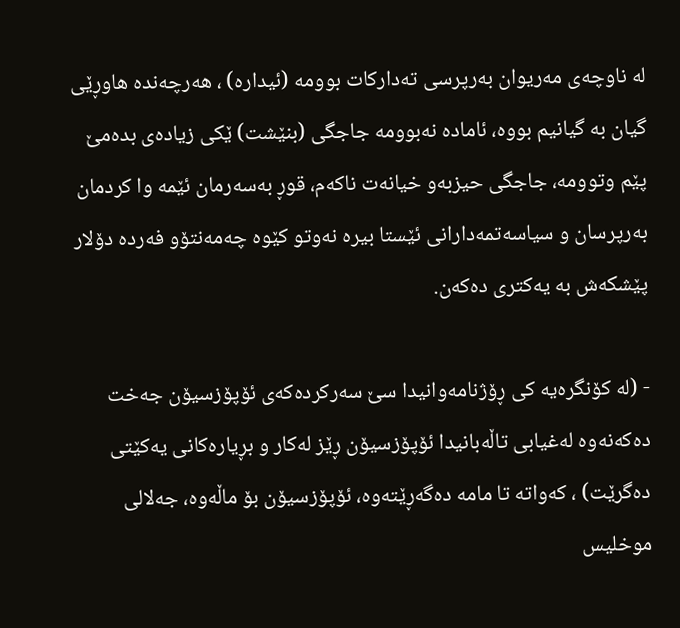له‌ ناوچه‌ی مه‌ریوان به‌رپرسی ته‌داركات بوومه‌ (ئیداره‌) ، هه‌رچه‌نده‌ هاوڕێی گیان به‌ گیانیم بووه‌، ئاماده‌ نه‌بوومه‌ جاجگی (بنێشت) ێكی زیاده‌ی بده‌مێ پێم وتوومه‌، جاجگی حیزبه‌و خیانه‌ت ناكه‌م، قوڕ به‌سه‌رمان ئێمه‌ وا كردمان به‌رپرسان و سیاسه‌تمه‌دارانی ئێستا بیره‌ نه‌وتو كێوه‌ چه‌مه‌نتۆو فه‌رده‌ دۆلار پێشكه‌ش به‌ یه‌كتری ده‌كه‌ن.

- (له‌ كۆنگره‌یه‌ كی ڕۆژنامه‌وانیدا سێ‌ سه‌ركرده‌كه‌ی‌ ئۆپۆزسیۆن جه‌خت ده‌كه‌نه‌وه‌ له‌غیابی‌ تاڵه‌بانیدا ئۆپۆزسیۆن ڕێز له‌كار و بڕیاره‌كانی‌ یه‌كێتی‌ ده‌گرێت) ، كه‌واته‌ تا مامه‌ ده‌گه‌ڕێته‌وه‌، ئۆپۆزسیۆن بۆ ماڵه‌وه‌، جه‌لالی موخلیس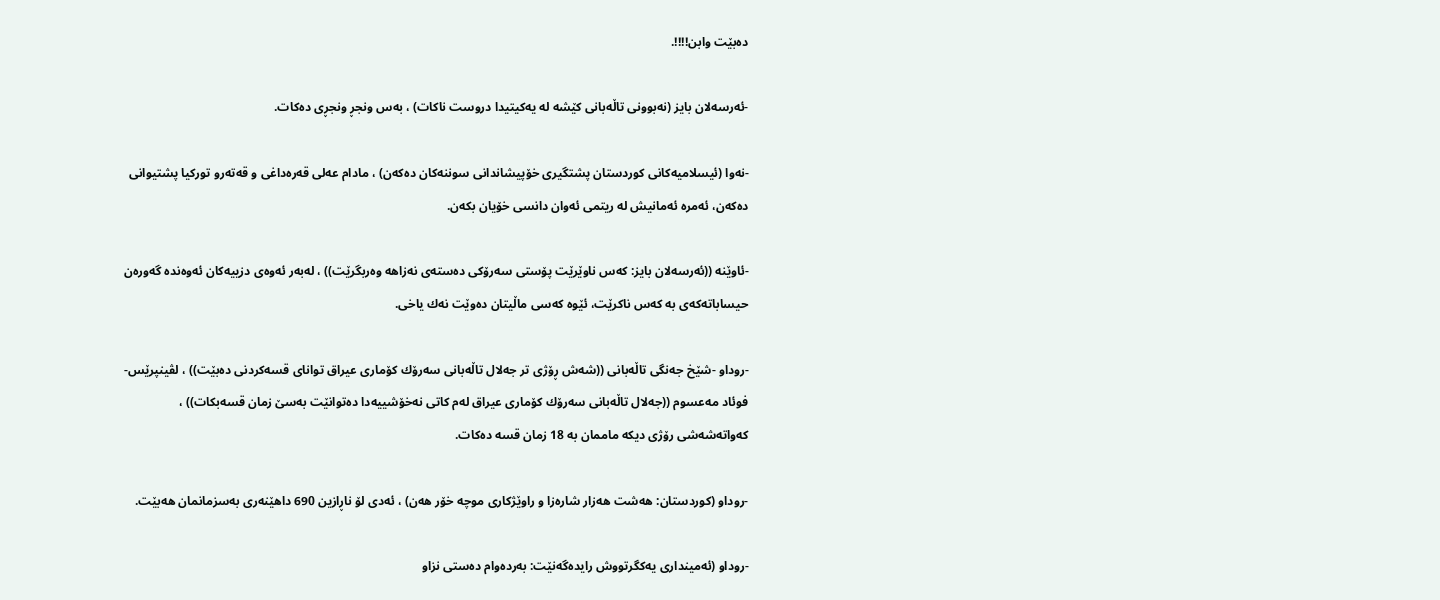ده‌بێت وابن!!!!.

-ئه‌رسه‌لان بایز (نه‌بوونی تاڵه‌بانی كێشه‌ له‌ یه‌كیتیدا دروست ناكات) ، به‌س ونجڕ ونجڕی ده‌كات.

-نه‌وا (ئیسلامیه‌كانی‌ كوردستان پشتگیری‌ خۆپیشاندانی‌ سوننه‌كان ده‌كه‌ن) ، مادام عه‌لی قه‌ره‌داغی و قه‌ته‌رو توركیا پشتیوانی ده‌كه‌ن، ئه‌مره‌ ئه‌مانیش له‌ ریتمی ئه‌وان دانسی خۆیان بكه‌ن.

-ئاوێنه‌ ((ئه‌رسه‌لان بایز: كه‌س ناوێرێت پۆستی‌ سه‌رۆكی‌ ده‌سته‌ی‌ نه‌زاهه‌ وه‌ربگرێت)) ، له‌به‌ر ئه‌وه‌ی دزییه‌كان ئه‌وه‌نده‌ گه‌وره‌ن حیساباته‌كه‌ی به‌ كه‌س ناكرێت، ئێوه‌ كه‌سی ماڵیتان ده‌وێت نه‌ك یاخی.

-روداو -شێخ جه‌نگی تاڵه‌بانی ((شه‌ش ڕۆژی‌ تر جه‌لال تاڵه‌بانی‌ سه‌رۆك كۆماری‌ عیراق توانای‌ قسه‌كردنی‌ ده‌بێت)) ، لڤینپرێس-فوئاد مه‌عسوم ((جه‌لال تاڵه‌بانی‌ سه‌رۆك كۆماری‌ عیراق له‌م كاتی‌ نه‌خۆشییه‌دا ده‌توانێت به‌سێ‌ زمان قسه‌بكات)) ، كه‌واته‌شه‌شی رۆژی دیكه‌ ماممان به‌ 18 زمان قسه‌ ده‌كات.

-روداو (كوردستان: هه‌شت هه‌زار شاره‌زا و راوێژكاری موچه‌ خۆر هه‌ن) ، ئه‌دی لۆ ناڕازین 690 داهێنه‌ری به‌سزمانمان هه‌بێت.

-روداو (ئه‌مینداری یه‌كگرتووش رایده‌گه‌نێت: به‌رده‌وام ده‌ستی نزاو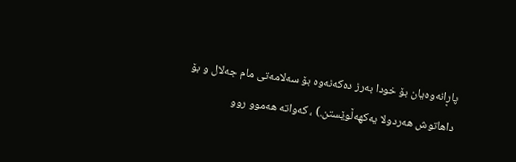پاڕانه‌وه‌یان بۆ خودا به‌رز ده‌كه‌نه‌وه‌ بۆ سه‌لامه‌تی مام جه‌لال و بۆ داهاتوش هه‌ردولا یه‌كهه‌ڵوێستن.) ، كه‌واته‌ هه‌موو روو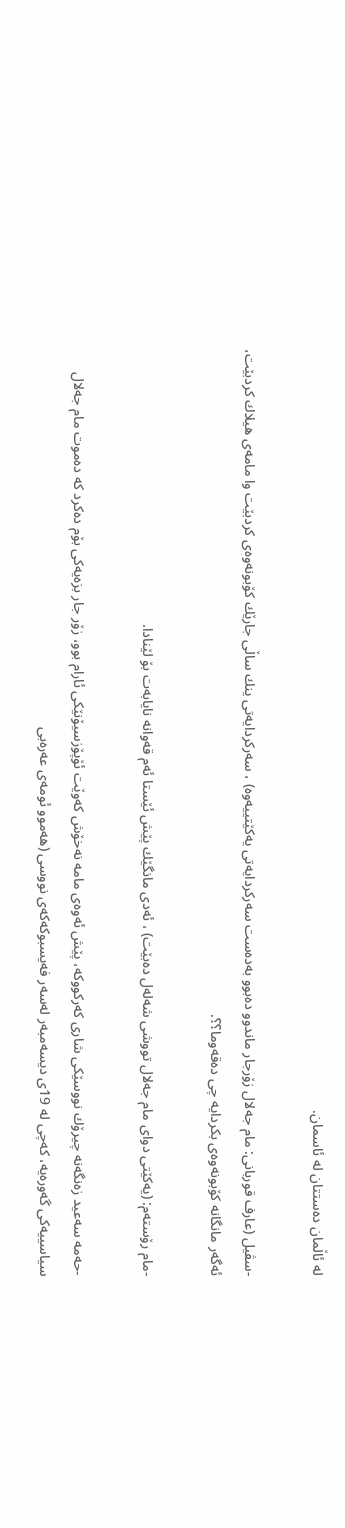له‌ ئاڵمان ده‌ستتان له‌ ئاسمان.

-سڤیل (عارف قوربانی: مام جه‌لال زۆرجار ماندوو ده‌بوو به‌ده‌ست سه‌ركردایه‌تی یه‌كێتییه‌وه‌) ، سه‌ركردایه‌تی ینك ساڵی جارێك كۆبونه‌وه‌ی كردبێت وا مامه‌ی هیلاك كردبێت، ئه‌گه‌ر مانگانه‌ كۆبونه‌وه‌ی بكردایه‌ چی ده‌قه‌وما؟؟.

-مام رۆسته‌م: (یه‌كێتی دوای مام جه‌لال تووشی شه‌له‌ل ده‌بێت) ، ئه‌دی مانگێك پێش ئێستا ئه‌م قه‌وانه‌ نایابه‌ت بۆ لێنادا.

-حه‌مه‌ سه‌عید زه‌نگه‌نه‌ چیرۆك نووسێكی شاری كه‌ركووكه‌، پێش ئه‌وه‌ی مامه‌ نه‌خۆش كه‌وێت ئۆپۆزسیۆنێكی ئارام بوو، زۆر جار بزه‌یه‌كی بۆم ده‌كرد كه‌ ده‌موت مام جه‌لال سیاسییه‌كی گه‌وره‌یه‌، كه‌چی له‌ 19ی دیسه‌مبه‌ر له‌سه‌ر فه‌یسبوكه‌كه‌ی نووسی (هه‌موو ئومه‌ی عه‌ره‌بی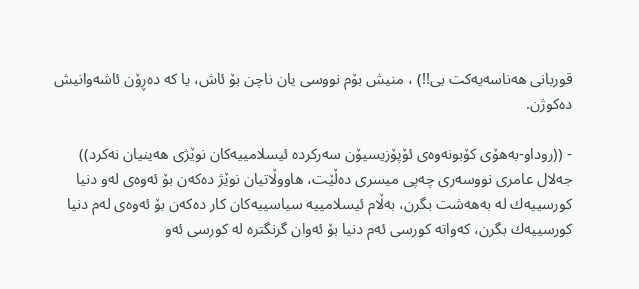قوربانی هه‌ناسه‌یه‌كت بی!!) ، منیش بۆم نووسی یان ناچن بۆ ئاش، یا كه‌ ده‌ڕۆن ئاشه‌وانیش ده‌كوژن.

- ((روداو-به‌هۆی كۆبونه‌وه‌ی ئۆپۆزیسیۆن سه‌ركرده‌ ئیسلامییه‌كان نوێژی هه‌ینیان نه‌كرد)) جه‌لال عامری نووسه‌ری چه‌پی میسری ده‌ڵێت، هاووڵاتیان نوێژ ده‌كه‌ن بۆ ئه‌وه‌ی له‌و دنیا كورسییه‌ك له‌ به‌هه‌شت بگرن، به‌ڵام ئیسلامییه‌ سیاسییه‌كان كار ده‌كه‌ن بۆ ئه‌وه‌ی له‌م دنیا كورسییه‌ك بگرن، كه‌واته‌ كورسی ئه‌م دنیا بۆ ئه‌وان گرنگتره‌ له‌ كورسی ئه‌و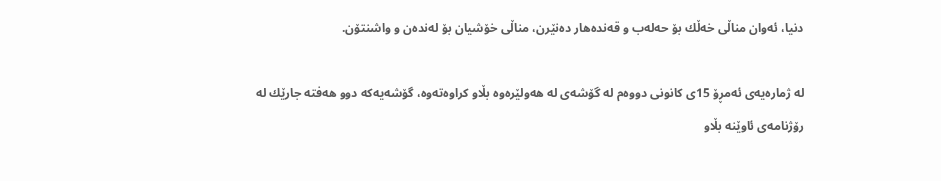دنیا، ئه‌وان مناڵی خه‌ڵك بۆ حه‌له‌ب و قه‌نده‌هار ده‌نێرن، مناڵی خۆشیان بۆ له‌نده‌ن و واشنتۆن.

له‌ ژماره‌یه‌ی ئه‌مڕۆ 15ی كانونی دووه‌م له‌ گۆشه‌ی له‌ هه‌ولێره‌وه‌ بڵاو كراوه‌ته‌وه‌، گۆشه‌یه‌كه‌ دوو هه‌فته‌ جارێك له‌ رۆژنامه‌ی ئاوێنه‌ بڵاو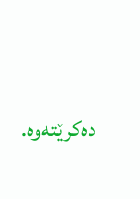ده‌كرێته‌وه‌.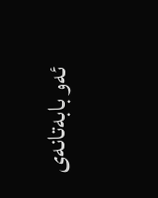ئه‌و بابه‌تانه‌ی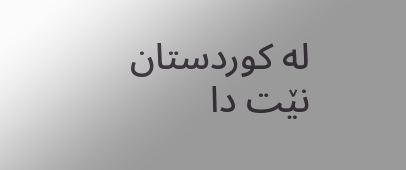له‌ کوردستان نێت دا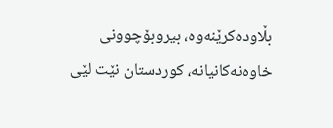بڵاوده‌کرێنه‌وه‌، بیروبۆچوونی خاوه‌نه‌کانیانه‌، کوردستان نێت لێی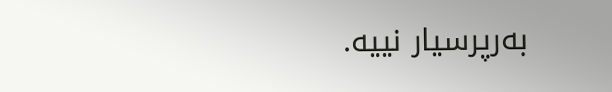به‌رپرسیار نییه‌.